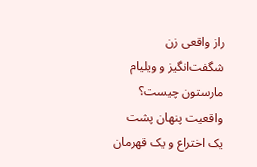راز واقعی زن شگفت‌انگیز و ویلیام مارستون چیست؟ واقعیت پنهان پشت یک اختراع و یک قهرمان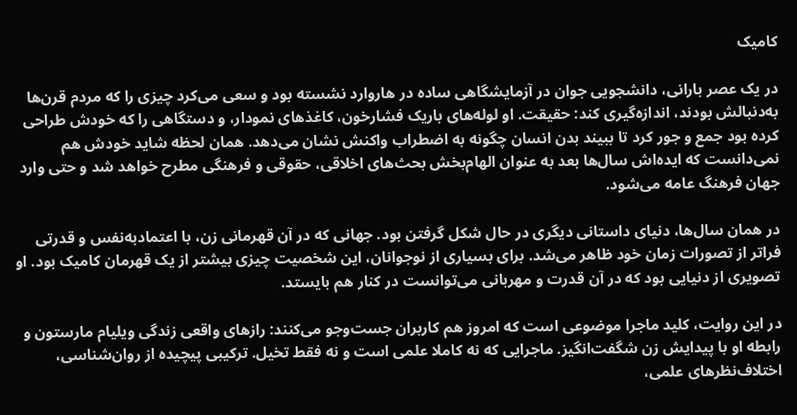کامیک

در یک عصر بارانی، دانشجویی جوان در آزمایشگاهی ساده در هاروارد نشسته بود و سعی می‌کرد چیزی را که مردم قرن‌ها به‌دنبالش بودند، اندازه‌گیری کند: حقیقت. او لوله‌های باریک فشارخون، کاغذهای نمودار، و دستگاهی را که خودش طراحی کرده بود جمع و جور کرد تا ببیند بدن انسان چگونه به اضطراب واکنش نشان می‌دهد. همان لحظه شاید خودش هم نمی‌دانست که ایده‌اش سال‌ها بعد به عنوان الهام‌بخش بحث‌های اخلاقی، حقوقی و فرهنگی مطرح خواهد شد و حتی وارد جهان فرهنگ عامه می‌شود.

در همان سال‌ها، دنیای داستانی دیگری در حال شکل گرفتن بود. جهانی که در آن قهرمانی زن، با اعتمادبه‌نفس و قدرتی فراتر از تصورات زمان خود ظاهر می‌شد. برای بسیاری از نوجوانان، این شخصیت چیزی بیشتر از یک قهرمان کامیک بود. او تصویری از دنیایی بود که در آن قدرت و مهربانی می‌توانست در کنار هم بایستد.

در این روایت، کلید ماجرا موضوعی است که امروز هم کاربران جست‌وجو می‌کنند: رازهای واقعی زندگی ویلیام مارستون و رابطه او با پیدایش زن شگفت‌انگیز. ماجرایی که نه کاملا علمی است و نه فقط تخیل. ترکیبی پیچیده از روان‌شناسی، اختلاف‌نظرهای علمی،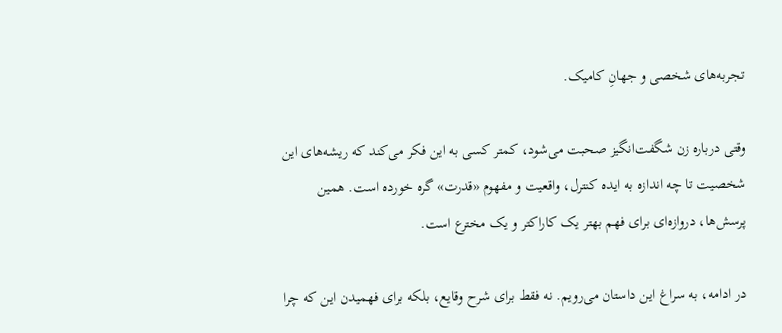تجربه‌های شخصی و جهانِ کامیک.

وقتی درباره زن شگفت‌انگیز صحبت می‌شود، کمتر کسی به این فکر می‌کند که ریشه‌های این شخصیت تا چه اندازه به ایده کنترل، واقعیت و مفهوم «قدرت» گره خورده است. همین پرسش‌ها، دروازه‌ای برای فهم بهتر یک کاراکتر و یک مخترع است.

در ادامه، به سراغ این داستان می‌رویم. نه فقط برای شرح وقایع، بلکه برای فهمیدن این که چرا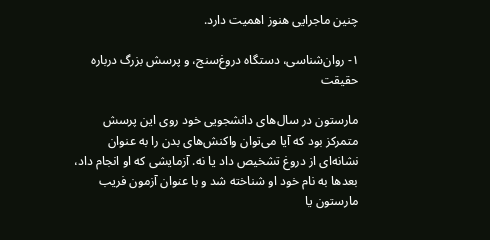چنین ماجرایی هنوز اهمیت دارد.

۱- روان‌شناسی، دستگاه دروغ‌سنج، و پرسش بزرگ درباره حقیقت

مارستون در سال‌های دانشجویی خود روی این پرسش متمرکز بود که آیا می‌توان واکنش‌های بدن را به عنوان نشانه‌ای از دروغ تشخیص داد یا نه. آزمایشی که او انجام داد، بعدها به نام خود او شناخته شد و با عنوان آزمون فریب مارستون یا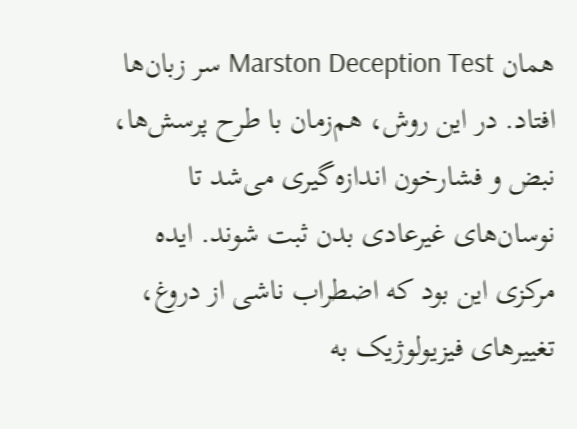همان Marston Deception Test سر زبان‌ها افتاد. در این روش، هم‌زمان با طرح پرسش‌ها، نبض و فشارخون اندازه‌گیری می‌شد تا نوسان‌های غیرعادی بدن ثبت شوند. ایده مرکزی این بود که اضطراب ناشی از دروغ، تغییرهای فیزیولوژیک به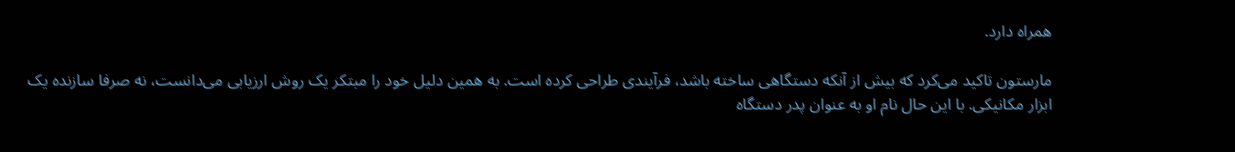همراه دارد.

مارستون تاکید می‌کرد که بیش از آنکه دستگاهی ساخته باشد، فرآیندی طراحی کرده است. به همین دلیل خود را مبتکر یک روش ارزیابی می‌دانست، نه صرفا سازنده یک ابزار مکانیکی. با این حال نام او به عنوان پدر دستگاه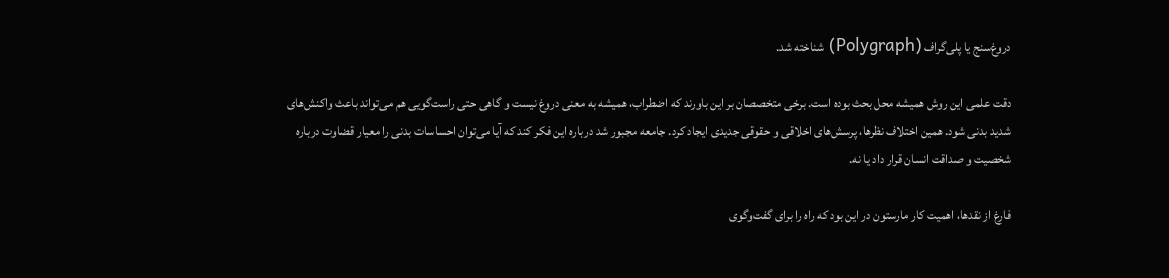دروغ‌سنج یا پلی‌گراف (Polygraph) شناخته شد.

دقت علمی این روش همیشه محل بحث بوده است. برخی متخصصان بر این باورند که اضطراب، همیشه به معنی دروغ نیست و گاهی حتی راست‌گویی هم می‌تواند باعث واکنش‌های شدید بدنی شود. همین اختلاف نظرها، پرسش‌های اخلاقی و حقوقی جدیدی ایجاد کرد. جامعه مجبور شد درباره این فکر کند که آیا می‌توان احساسات بدنی را معیار قضاوت درباره شخصیت و صداقت انسان قرار داد یا نه.

فارغ از نقدها، اهمیت کار مارستون در این بود که راه را برای گفت‌وگوی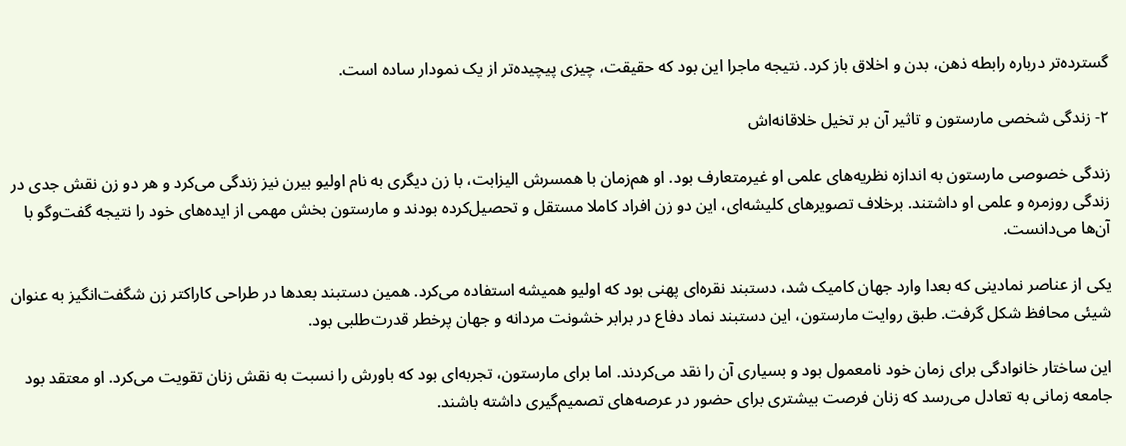گسترده‌تر درباره رابطه ذهن، بدن و اخلاق باز کرد. نتیجه ماجرا این بود که حقیقت، چیزی پیچیده‌تر از یک نمودار ساده است.

۲- زندگی شخصی مارستون و تاثیر آن بر تخیل خلاقانه‌اش

زندگی خصوصی مارستون به اندازه نظریه‌های علمی او غیرمتعارف بود. او هم‌زمان با همسرش الیزابت، با زن دیگری به نام اولیو بیرن نیز زندگی می‌کرد و هر دو زن نقش جدی در زندگی روزمره و علمی او داشتند. برخلاف تصویرهای کلیشه‌ای، این دو زن افراد کاملا مستقل و تحصیل‌کرده بودند و مارستون بخش مهمی از ایده‌های خود را نتیجه گفت‌وگو با آن‌ها می‌دانست.

یکی از عناصر نمادینی که بعدا وارد جهان کامیک شد، دستبند نقره‌ای پهنی بود که اولیو همیشه استفاده می‌کرد. همین دستبند بعدها در طراحی کاراکتر زن شگفت‌انگیز به عنوان شیئی محافظ شکل گرفت. طبق روایت مارستون، این دستبند نماد دفاع در برابر خشونت مردانه و جهان پرخطر قدرت‌طلبی بود.

این ساختار خانوادگی برای زمان خود نامعمول بود و بسیاری آن را نقد می‌کردند. اما برای مارستون، تجربه‌ای بود که باورش را نسبت به نقش زنان تقویت می‌کرد. او معتقد بود جامعه زمانی به تعادل می‌رسد که زنان فرصت بیشتری برای حضور در عرصه‌های تصمیم‌گیری داشته باشند.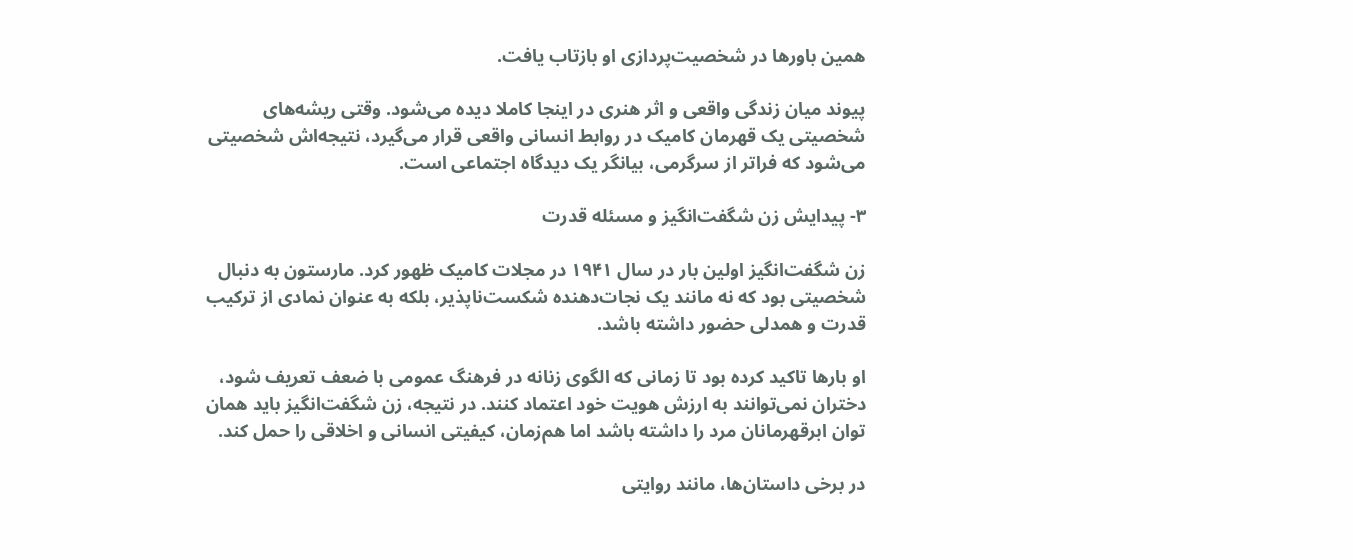همین باورها در شخصیت‌پردازی او بازتاب یافت.

پیوند میان زندگی واقعی و اثر هنری در اینجا کاملا دیده می‌شود. وقتی ریشه‌های شخصیتی یک قهرمان کامیک در روابط انسانی واقعی قرار می‌گیرد، نتیجه‌اش شخصیتی می‌شود که فراتر از سرگرمی، بیانگر یک دیدگاه اجتماعی است.

۳- پیدایش زن شگفت‌انگیز و مسئله قدرت

زن شگفت‌انگیز اولین بار در سال ۱۹۴۱ در مجلات کامیک ظهور کرد. مارستون به دنبال شخصیتی بود که نه مانند یک نجات‌دهنده شکست‌ناپذیر، بلکه به عنوان نمادی از ترکیب قدرت و همدلی حضور داشته باشد.

او بارها تاکید کرده بود تا زمانی که الگوی زنانه در فرهنگ عمومی با ضعف تعریف شود، دختران نمی‌توانند به ارزش هویت خود اعتماد کنند. در نتیجه، زن شگفت‌انگیز باید همان توان ابرقهرمانان مرد را داشته باشد اما هم‌زمان، کیفیتی انسانی و اخلاقی را حمل کند.

در برخی داستان‌ها، مانند روایتی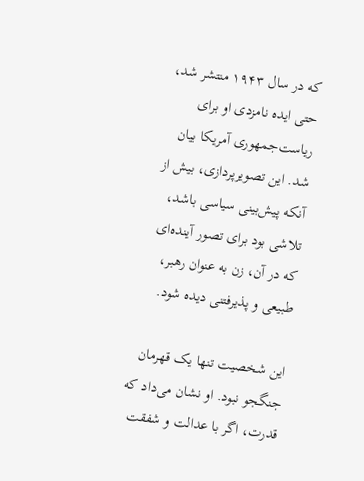که در سال ۱۹۴۳ منتشر شد، حتی ایده نامزدی او برای ریاست‌جمهوری آمریکا بیان شد. این تصویرپردازی، بیش از آنکه پیش‌بینی سیاسی باشد، تلاشی بود برای تصور آینده‌ای که در آن، زن به عنوان رهبر، طبیعی و پذیرفتنی دیده شود.

این شخصیت تنها یک قهرمان جنگجو نبود. او نشان می‌داد که قدرت، اگر با عدالت و شفقت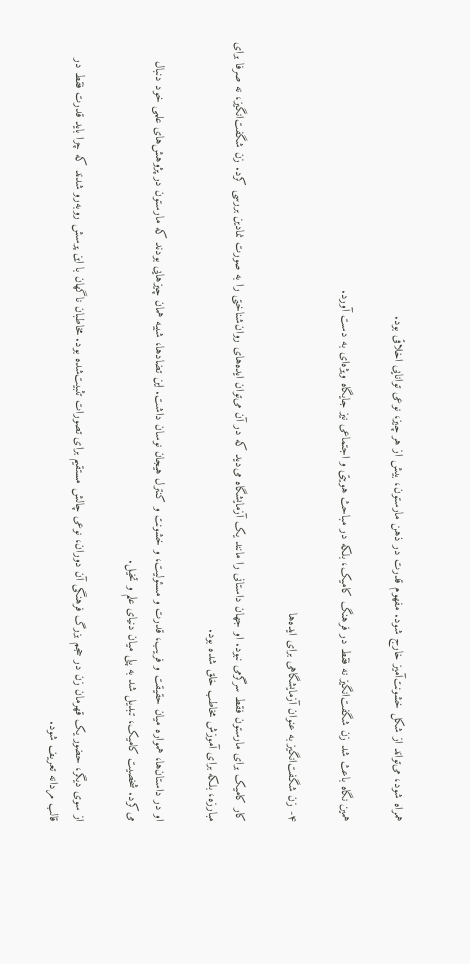همراه شود، می‌تواند از شکل خشونت‌آمیز خارج شود. مفهوم قدرت در ذهن مارستون، بیش از هر چیز، نوعی توانایی اخلاقی بود.

همین نگاه باعث شد زن شگفت‌انگیز نه فقط در فرهنگ کامیک، بلکه در مباحث هویتی و اجتماعی نیز جایگاه ویژه‌ای به دست آورد.

۴- زن شگفت‌انگیز به عنوان آزمایشگاهی برای ایده‌ها

کار کامیک برای مارستون فقط سرگرمی نبود. او جهان داستانی را مانند یک آزمایشگاه می‌دید که در آن می‌توان ایده‌های روان‌شناختی را به صورت نمادین بررسی کرد. زن شگفت‌انگیز، نه صرفا برای مبارزه، بلکه برای آموزش مخاطب خلق شده بود.

او در داستان‌ها، همواره میان حقیقت و فریب، قدرت و مسئولیت، و خشونت و کنترل هیجان نوسان داشت. این تضادها، شبیه همان چیزهایی بودند که مارستون در پژوهش‌های علمی خود دنبال می‌کرد. شخصیت کامیک، تبدیل شد به پلی میان دنیای علم و تخیل.

از سوی دیگر، حضور یک قهرمان زن در حجم بزرگ فرهنگی آن دوران، نوعی چالش مستقیم برای تصورات تثبیت‌شده بود. مخاطبان ناگهان با این پرسش روبه‌رو شدند که چرا باید قدرت فقط در قالب مردانه تعریف شود.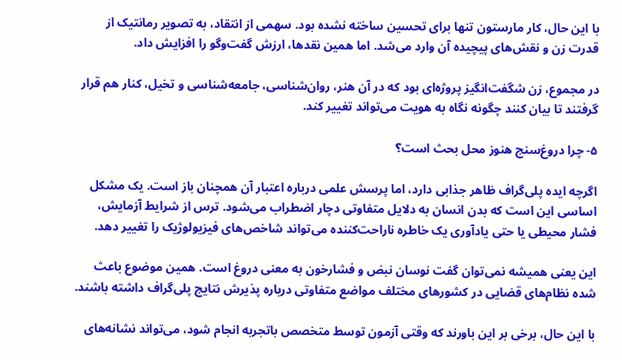با این حال، کار مارستون تنها برای تحسین ساخته نشده بود. سهمی از انتقاد، به تصویر رمانتیک از قدرت زن و نقش‌های پیچیده آن وارد می‌شد. اما همین نقدها، ارزش گفت‌وگو را افزایش داد.

در مجموع، زن شگفت‌انگیز پروژه‌ای بود که در آن هنر، روان‌شناسی، جامعه‌شناسی و تخیل، کنار هم قرار گرفتند تا بیان کنند چگونه نگاه به هویت می‌تواند تغییر کند.

۵- چرا دروغ‌سنج هنوز محل بحث است؟

اگرچه ایده پلی‌گراف ظاهر جذابی دارد، اما پرسش علمی درباره اعتبار آن همچنان باز است. یک مشکل اساسی این است که بدن انسان به دلایل متفاوتی دچار اضطراب می‌شود. ترس از شرایط آزمایش، فشار محیطی یا حتی یادآوری یک خاطره ناراحت‌کننده می‌تواند شاخص‌های فیزیولوژیک را تغییر دهد.

این یعنی همیشه نمی‌توان گفت نوسان نبض و فشارخون به معنی دروغ است. همین موضوع باعث شده نظام‌های قضایی در کشورهای مختلف مواضع متفاوتی درباره پذیرش نتایج پلی‌گراف داشته باشند.

با این حال، برخی بر این باورند که وقتی آزمون توسط متخصص باتجربه انجام شود، می‌تواند نشانه‌های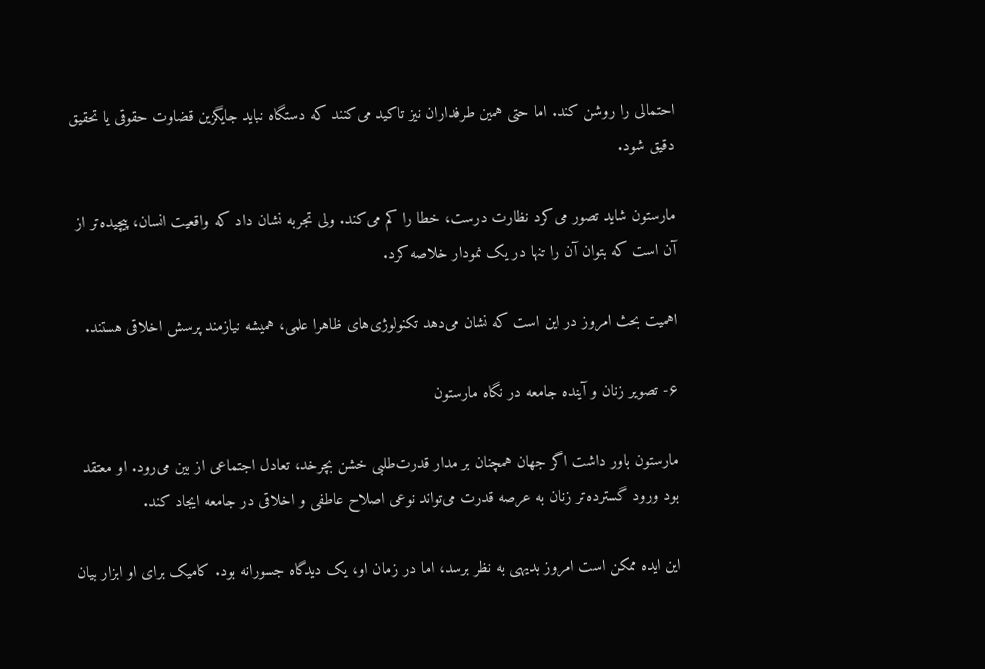احتمالی را روشن کند. اما حتی همین طرفداران نیز تاکید می‌کنند که دستگاه نباید جایگزین قضاوت حقوقی یا تحقیق دقیق شود.

مارستون شاید تصور می‌کرد نظارت درست، خطا را کم می‌کند. ولی تجربه نشان داد که واقعیت انسان، پیچیده‌تر از آن است که بتوان آن را تنها در یک نمودار خلاصه کرد.

اهمیت بحث امروز در این است که نشان می‌دهد تکنولوژی‌های ظاهرا علمی، همیشه نیازمند پرسش اخلاقی هستند.

۶- تصویر زنان و آینده جامعه در نگاه مارستون

مارستون باور داشت اگر جهان همچنان بر مدار قدرت‌طلبی خشن بچرخد، تعادل اجتماعی از بین می‌رود. او معتقد بود ورود گسترده‌تر زنان به عرصه قدرت می‌تواند نوعی اصلاح عاطفی و اخلاقی در جامعه ایجاد کند.

این ایده ممکن است امروز بدیهی به نظر برسد، اما در زمان او، یک دیدگاه جسورانه بود. کامیک برای او ابزار بیان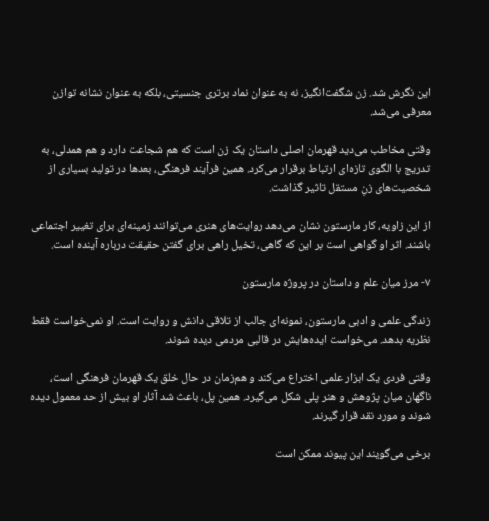این نگرش شد. زن شگفت‌انگیز، نه به عنوان نماد برتری جنسیتی، بلکه به عنوان نشانه توازن معرفی می‌شد.

وقتی مخاطب می‌دید قهرمان اصلی داستان یک زن است که هم شجاعت دارد و هم همدلی، به تدریج با الگوی تازه‌ای ارتباط برقرار می‌کرد. همین فرآیند فرهنگی، بعدها در تولید بسیاری از شخصیت‌های زنِ مستقل تاثیر گذاشت.

از این زاویه، کار مارستون نشان می‌دهد روایت‌های هنری می‌توانند زمینه‌ای برای تغییر اجتماعی باشند. اثر او گواهی است بر این که گاهی، تخیل راهی برای گفتن حقیقت درباره آینده است.

۷- مرز میان علم و داستان در پروژه مارستون

زندگی علمی و ادبی مارستون، نمونه‌ای جالب از تلاقی دانش و روایت است. او نمی‌خواست فقط نظریه بدهد. می‌خواست ایده‌هایش در قالبی مردمی دیده شوند.

وقتی فردی یک ابزار علمی اختراع می‌کند و هم‌زمان در حال خلق یک قهرمان فرهنگی است، ناگهان میان پژوهش و هنر پلی شکل می‌گیرد. همین پل، باعث شد آثار او بیش از حد معمول دیده شوند و مورد نقد قرار گیرند.

برخی می‌گویند این پیوند ممکن است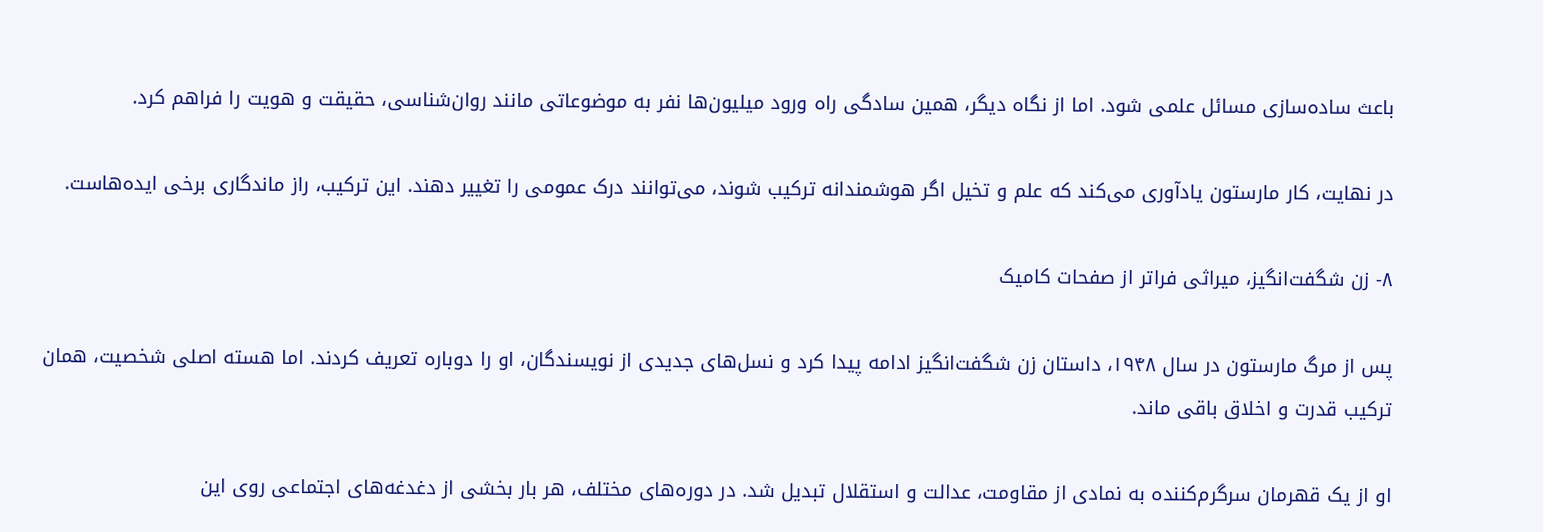باعث ساده‌سازی مسائل علمی شود. اما از نگاه دیگر، همین سادگی راه ورود میلیون‌ها نفر به موضوعاتی مانند روان‌شناسی، حقیقت و هویت را فراهم کرد.

در نهایت، کار مارستون یادآوری می‌کند که علم و تخیل اگر هوشمندانه ترکیب شوند، می‌توانند درک عمومی را تغییر دهند. این ترکیب، راز ماندگاری برخی ایده‌هاست.

۸- زن شگفت‌انگیز، میراثی فراتر از صفحات کامیک

پس از مرگ مارستون در سال ۱۹۴۸، داستان زن شگفت‌انگیز ادامه پیدا کرد و نسل‌های جدیدی از نویسندگان، او را دوباره تعریف کردند. اما هسته اصلی شخصیت، همان ترکیب قدرت و اخلاق باقی ماند.

او از یک قهرمان سرگرم‌کننده به نمادی از مقاومت، عدالت و استقلال تبدیل شد. در دوره‌های مختلف، هر بار بخشی از دغدغه‌های اجتماعی روی این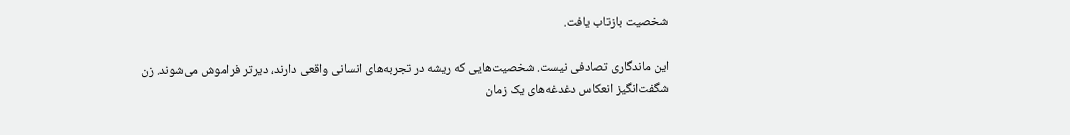شخصیت بازتاب یافت.

این ماندگاری تصادفی نیست. شخصیت‌هایی که ریشه در تجربه‌های انسانی واقعی دارند، دیرتر فراموش می‌شوند. زن شگفت‌انگیز انعکاس دغدغه‌های یک زمان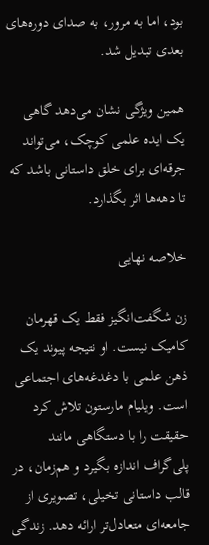بود، اما به مرور، به صدای دوره‌های بعدی تبدیل شد.

همین ویژگی نشان می‌دهد گاهی یک ایده علمی کوچک، می‌تواند جرقه‌ای برای خلق داستانی باشد که تا دهه‌ها اثر بگذارد.

خلاصه نهایی

زن شگفت‌انگیز فقط یک قهرمان کامیک نیست. او نتیجه پیوند یک ذهن علمی با دغدغه‌های اجتماعی است. ویلیام مارستون تلاش کرد حقیقت را با دستگاهی مانند پلی‌گراف اندازه بگیرد و هم‌زمان، در قالب داستانی تخیلی، تصویری از جامعه‌ای متعادل‌تر ارائه دهد. زندگی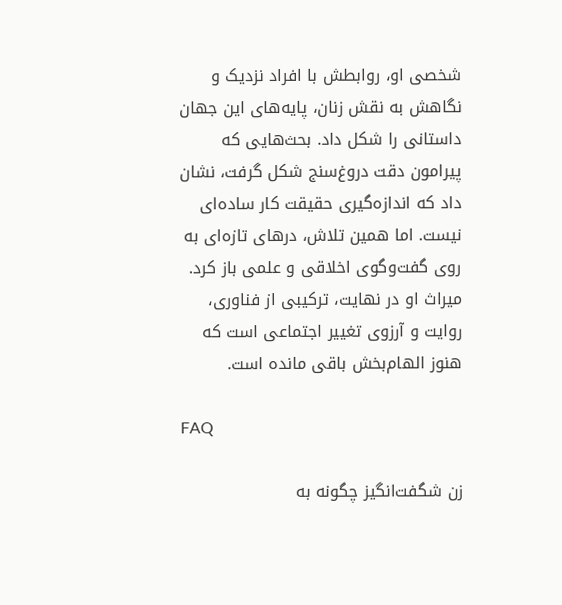شخصی او، روابطش با افراد نزدیک و نگاهش به نقش زنان، پایه‌های این جهان داستانی را شکل داد. بحث‌هایی که پیرامون دقت دروغ‌سنج شکل گرفت، نشان داد که اندازه‌گیری حقیقت کار ساده‌ای نیست. اما همین تلاش، درهای تازه‌ای به روی گفت‌وگوی اخلاقی و علمی باز کرد. میراث او در نهایت، ترکیبی از فناوری، روایت و آرزوی تغییر اجتماعی است که هنوز الهام‌بخش باقی مانده است.

FAQ

زن شگفت‌انگیز چگونه به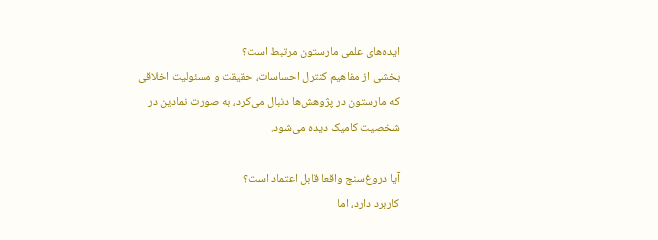ایده‌های علمی مارستون مرتبط است؟
بخشی از مفاهیم کنترل احساسات، حقیقت و مسئولیت اخلاقی که مارستون در پژوهش‌ها دنبال می‌کرد، به صورت نمادین در شخصیت کامیک دیده می‌شود.

آیا دروغ‌سنج واقعا قابل اعتماد است؟
کاربرد دارد، اما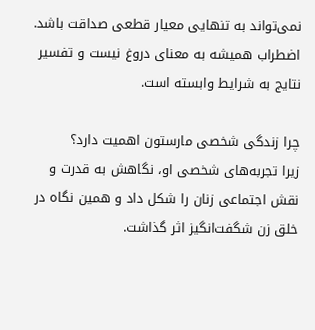نمی‌تواند به تنهایی معیار قطعی صداقت باشد. اضطراب همیشه به معنای دروغ نیست و تفسیر نتایج به شرایط وابسته است.

چرا زندگی شخصی مارستون اهمیت دارد؟
زیرا تجربه‌های شخصی او، نگاهش به قدرت و نقش اجتماعی زنان را شکل داد و همین نگاه در خلق زن شگفت‌انگیز اثر گذاشت.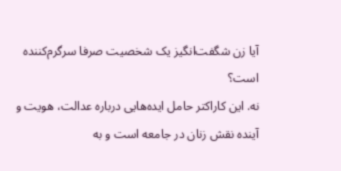آیا زن شگفت‌انگیز یک شخصیت صرفا سرگرم‌کننده است؟
نه. این کاراکتر حامل ایده‌هایی درباره عدالت، هویت و آینده نقش زنان در جامعه است و به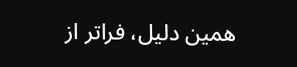همین دلیل، فراتر از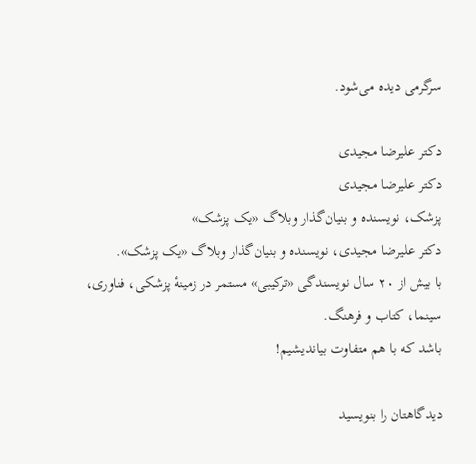سرگرمی دیده می‌شود.

دکتر علیرضا مجیدی
دکتر علیرضا مجیدی
پزشک، نویسنده و بنیان‌گذار وبلاگ «یک پزشک»
دکتر علیرضا مجیدی، نویسنده و بنیان‌گذار وبلاگ «یک پزشک».
با بیش از ۲۰ سال نویسندگی «ترکیبی» مستمر در زمینهٔ پزشکی، فناوری، سینما، کتاب و فرهنگ.
باشد که با هم متفاوت بیاندیشیم!

دیدگاهتان را بنویسید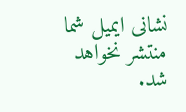نشانی ایمیل شما منتشر نخواهد شد.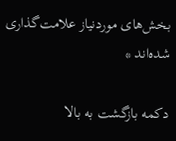بخش‌های موردنیاز علامت‌گذاری شده‌اند *

دکمه بازگشت به بالا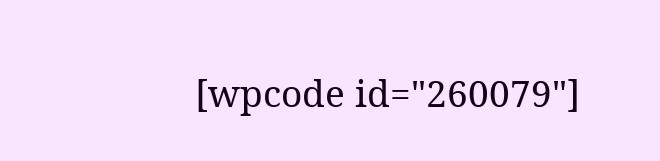[wpcode id="260079"]